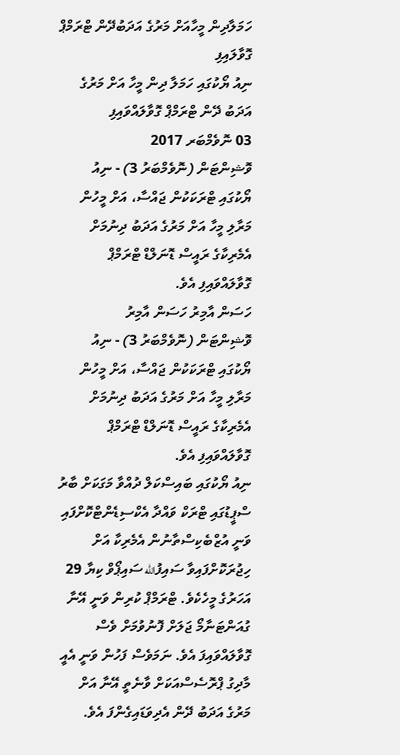ހަމަލާދިން މީހާއަށް މަރުގެ އަދަބުދޭން ޓްރަމްޕް ގޮވާލައިފި
ނިއު ޔޯކުގައި ހަމަލާ ދިން މީހާ އަށް މަރުގެ އަދަބު ދޭން ޓްރަމްޕް ގޮވާލައްވައިފި
03 ނޮވެމްބަރ 2017
ވޮޝިންޓަން (ނޮވެމްބަރު 3) - ނިއު ޔޯކުގައި ޓްރަކަކުން ޖައްސާ، އަށް މީހުން މަރާލި މީހާ އަށް މަރުގެ އަދަބު ދިނުމަށް އެމެރިކާގެ ރައީސް ޑޮނަލްޑް ޓްރަމްޕް ގޮވާލައްވައިފި އެވެ.
ހަސަން އާމިރު ހަސަން އާމިރު
ވޮޝިންޓަން (ނޮވެމްބަރު 3) - ނިއު ޔޯކުގައި ޓްރަކަކުން ޖައްސާ، އަށް މީހުން މަރާލި މީހާ އަށް މަރުގެ އަދަބު ދިނުމަށް އެމެރިކާގެ ރައީސް ޑޮނަލްޑް ޓްރަމްޕް ގޮވާލައްވައިފި އެވެ.
ނިއު ޔޯކުގައި ބައިސްކަލް ދުއްވާ މަގަކަށް ބާރު ސްޕީޑުގައި ޓްރަކް ވައްދާ އެކްސިޑެންޓްކޮށްފައި ވަނީ އުޒްބެކިސްތާނުން އެމެރިކާ އަށް ހިޖުރަކޮށްފައިވާ ސައިފުالله ސައިޕޯވް ކިޔާ 29 އަހަރުގެ މީހެކެވެ. ޓްރަމްޕް ކުރިން ވަނީ އޭނާ ގުއަންޓަނާމޯ ޖަލަށް ފޮނުވުމަށް ވެސް ގޮވާލައްވައިފަ އެވެ. ނަމަވެސް ފަހުން ވަނީ އެއީ މާދިގު ޕްރޮސެސްއަކަށް ވާނެތީ އޭނާ އަށް މަރުގެ އަދަބު ދޭން އެދިވަޑައިގެންފަ އެވެ.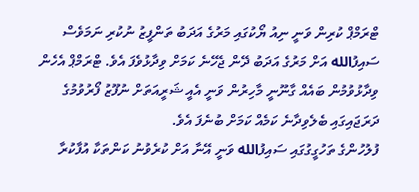ޓްރަމްޕް ކުރިން ވަނީ ނިއު ޔޯކުގައި މަރުގެ އަދަބު ތަންފީޒު ނުކުރި ނަމަވެސް ސައިފުالله އަށް މަރުގެ އަދަބު ދޭން ޖެހޭނެ ކަމަށް ވިދާޅުވެފަ އެވެ. ޓްރަމްޕް އެހެން ވިދާޅުވުމުން ބައެއް ގާނޫނީ މާހިރުން ވަނީ އެއީ ޝަރީއަތަށް ނުފޫޒު ފޯރުވުމުގެ ދަރަޖައިގައި ބެލެވިދާނެ ކަމެއް ކަމަށް ބުނެފަ އެވެ.
ފުލުހުންގެ ތަހުގީގުގައި ސައިފުالله ވަނީ އޭނާ އަށް ކުރެވުނު ކަންތަކާ އުފާކުރާ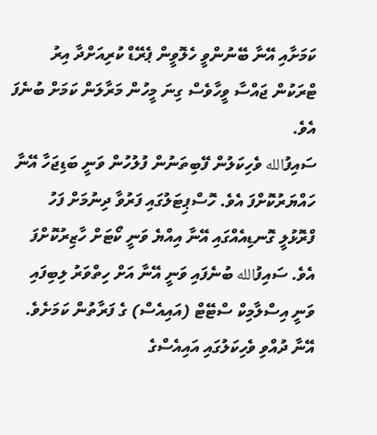ކަމަށާއި އޭނާ ބޭނުންވީ ހެލޮވީން ޕެރޭޑް ކުރިއަށްދާ އިރު ޓްރަކުން ޖައްސާ ވީހާވެސް ގިނަ މީހުން މަރާލަން ކަމަށް ބުނެފަ އެވެ.
ސައިފުالله ވެހިކަލުން ފޭބިތަނުން ފުލުހުން ވަނީ ބަޑިޖަހާ އޭނާ ހައްޔަރުކޮށްފަ އެވެ. ހޮސްޕިޓަލުގައި ފަރުވާ ދިނުމަށް ފަހު ފްރޮޅުލީ ގޮނޑިއެއްގައި އޭނާ އިއްޔެ ވަނީ ކޯޓަށް ހާޒިރުކޮށްފަ އެވެ. ސައިފުالله ބުނެފައި ވަނީ އޭނާ އަށް ހިތްވަރު ލިބިފައި ވަނީ އިސްލާމިކް ސްޓޭޓް (އައިއެސް) ގެ ފަރާތުން ކަމަށެވެ. އޭނާ ދުއްވި ވެހިކަލުގައި އައިއެސްގެ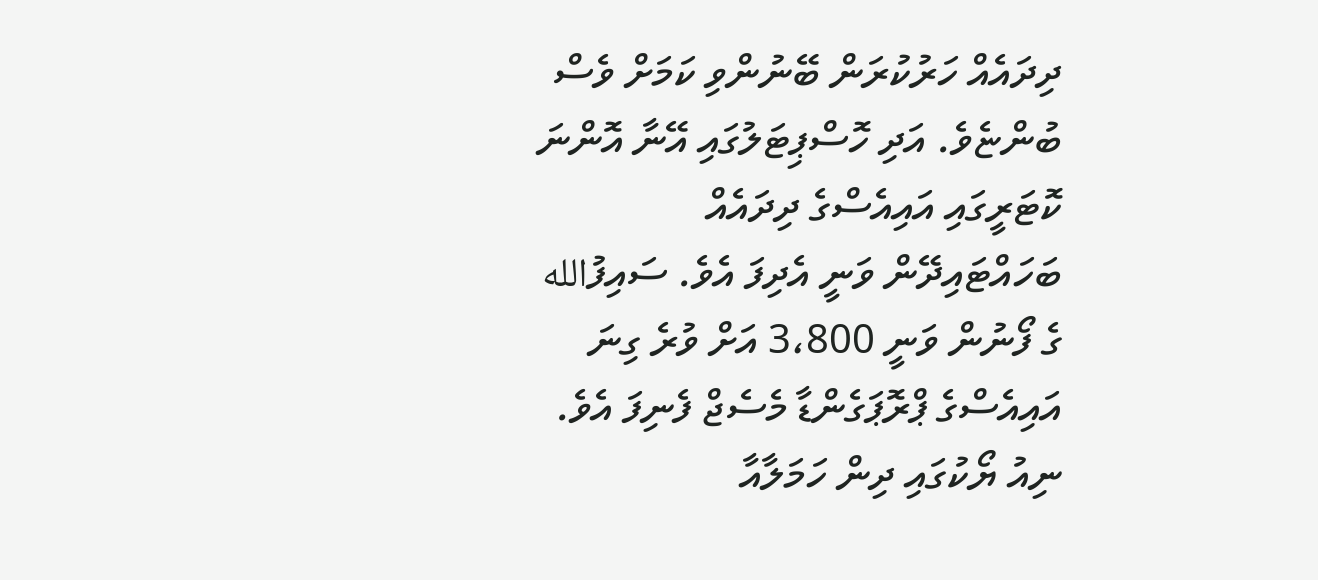ދިދައެއް ހަރުކުރަން ބޭނުންވި ކަމަށް ވެސް ބުންޏެވެ. އަދި ހޮސްޕިޓަލުގައި އޭނާ އޮންނަ ކޮޓަރީގައި އައިއެސްގެ ދިދައެއް ބަހައްޓައިދޭން ވަނީ އެދިފަ އެވެ. ސައިފުالله ގެ ފޯނުން ވަނީ 3،800 އަށް ވުރެ ގިނަ އައިއެސްގެ ޕްރޮޕަގެންޑާ މެސެޖް ފެނިފަ އެވެ. ނިއު ޔޯކުގައި ދިން ހަމަލާއާ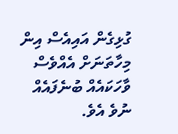ގުޅިގެން އައިއެސް އިން މިހާތަނަށް އެއްވެސް ވާހަކައެއް ބުނެފައެއް ނުވެ އެވެ.